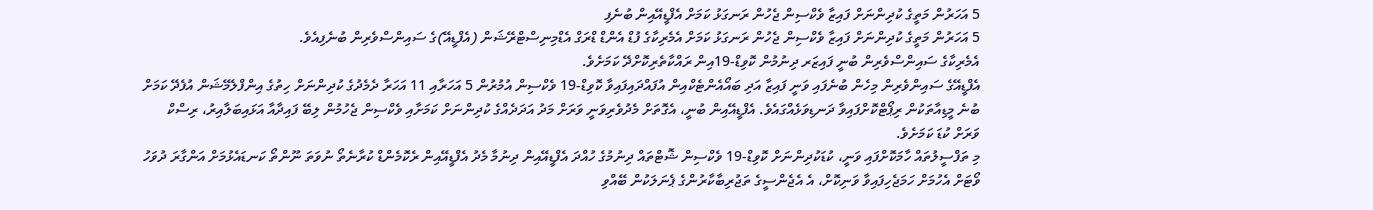5 އަހަރުން މަތީގެ ކުދިންނަށް ފައިޒާ ވެކްސިން ޖެހުން ރަނގަޅު ކަމަށް އެފްޑީއޭއިން ބުނެފި
5 އަހަރުން މަތީގެ ކުދިންނަށް ފައިޒާ ވެކްސިން ޖެހުން ރަނގަޅު ކަމަށް އެމެރިކާގެ ފުޑް އެންޑް ޑްރަގް އެޑްމިނިސްޓްރޭޝަން (އެފްޑީއޭ)ގެ ސައިންސްވެރިން ބުނެފިއެވެ.
އެމެރިކާގެ ސައިންސްވެރިން ބުނީ ފައިޒަރ ދިނުމުން ކޮވިޑް-19އިން ރައްކާތެރިކޮށްދޭ ކަމަށެވެ.
އެފްޑީއޭގެ ސައިންވެރިން މިހެން ބުނެފައި ވަނީ ފައިޒާ އަދި ބައޯއެންޓެކްއިން އުފައްދައިފައިވާ ކޮވިޑް-19 ވެކްސިން އުމުރުން 5 އަހަރާއި 11 އަހަރާ ދެމެދުގެ ކުދިންނަށް ހިތުގެ އިންފްލެމޭޝަން އުފެދޭ ކަމަށް ބުނެ މީޑިއާތަކުން ރިޕޯޓްކޮށްފައިވާ ދަނޑިވަޅެއްގައެވެ. އެފްޑީއޭއިން ބުނީ، އެގޮތަށް މެދުވެރިވަނީ ވަރަށް މަދު އަދަދެއްގެ ކުދިންނަށް ކަމަށާއި ވެކްސިން ޖެހުމުން ލިބޭ ފައިދާއާ އަޅައިބަލާއިރު، ރިސްކް ވަރަށް ކުޑަ ކަމަށެވެ.
މި ތަފްސީލުތައް ހާމަކޮށްފައި ވަނީ، ކުޑަކުދިންނަށް ކޮވިޑް-19 ވެކްސިން ޝޮޓްތައް ދިނުމުގެ ހުއްދަ އެފްޑީއޭއިން ދިނުމާ މެދު އެފްޑީއޭއިން ރެކޮމެންޑް ކުރާނެތޯ ނުވަތަ ނޫންތޯ ކަނޑައެޅުމަށް އަންގާރަ ދުވަހު ވޯޓަށް އެހުމަށް ހަމަޖެހިފައިވާ ވަނިކޮށް، އެ އެޖެންސީގެ ތަޖުރިބާކާރުންގެ ޕެނަލަކުން ބޭއްވި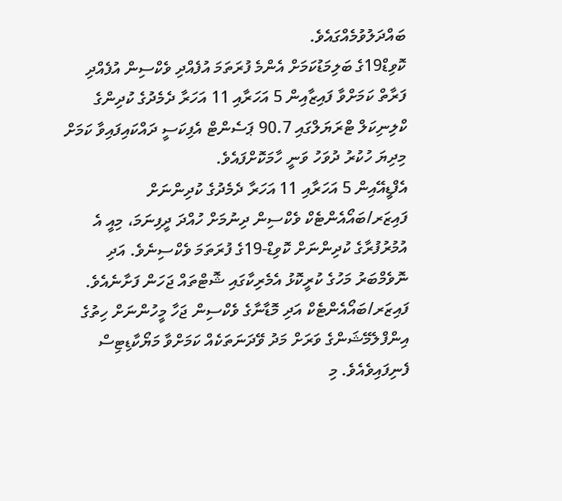ބައްދަލުވުމެއްގައެވެ.
ކޮވިޑް19ގެ ބަލިމަޑުކަމަށް އެންމެ ފުރަތަމަ އުފެއްދި ވެކްސިން އުފެއްދި ފަރާތް ކަމަށްވާ ފައިޒާއިން 5 އަހަރާއި 11 އަހަރާ ދެމެދުގެ ކުދިންގެ ކްލިނިކަލް ޓްރަޔަލްގައި 90.7 ޕަސެންޓް އެފިކަސީ ދައްކައިފައިވާ ކަމަށް މިދިޔަ ހުކުރު ދުވަހު ވަނީ ހާމަކޮށްފައެވެ.
އެފްޑީއޭއިން 5 އަހަރާއި 11 އަހަރާ ދެމެދުގެ ކުދިންނަށް ފައިޒަރ/ބައޯއެންޓެކް ވެކްސިން ދިނުމަށް ހުއްދަ ދީފިނަމަ، މިއީ އެ އުމުރުފުރާގެ ކުދިންނަށް ކޮވިޑް-19ގެ ފުރަތަމަ ވެކްސިނެވެ. އަދި ނޮވެމްބަރު މަހުގެ ކުރީކޮޅު އެމެރިކާގައި ޝޮޓްތައް ޖަހަން ފަށާނެއެވެ.
ފައިޒަރ/ބައޯއެންޓެކް އަދި މޮޑާނާގެ ވެކްސިން ޖަހާ މީހުންނަށް ހިތުގެ އިންފްލެމޭޝަންގެ ވަރަށް މަދު ވޭދަނަތަކެއް ކަމަށްވާ މަޔޯކާޑިޓިސް ފެނިފައިވެއެވެ. މި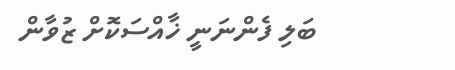ބަލި ފެންނަނީ ޚާއްސަކޮށް ޒުވާން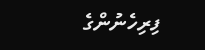ފިރިހެނުންގެ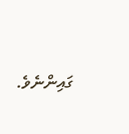ގައިންނެވެ.